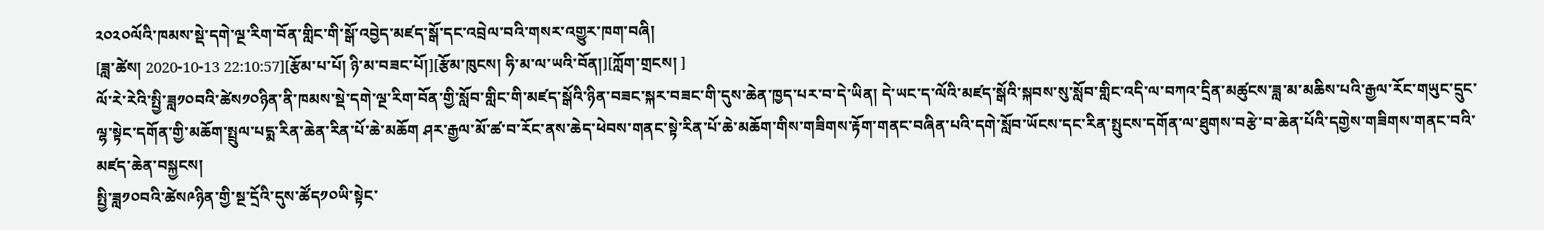༢༠༢༠ལོའི་ཁམས་སྡེ་དགེ་ལྔ་རིག་བོན་གླིང་གི་སྒོ་འབྱེད་མཛད་སྒོ་དང་འབྲེལ་བའི་གསར་འགྱུར་ཁག་བཞི།
[ཟླ་ཚེས། 2020-10-13 22:10:57][རྩོམ་པ་པོ། ཉི་མ་བཟང་པོ།][རྩོམ་ཁུངས། ཧི་མ་ལ་ཡའི་བོན།][ཀློག་གྲངས། ]
ལོ་རེ་རེའི་སྤྱི་ཟླ༡༠བའི་ཚེས༡༠ཉིན་ནི་ཁམས་སྡེ་དགེ་ལྔ་རིག་བོན་གྱི་སློབ་གླིང་གི་མཛད་སྒོའི་ཉིན་བཟང་སྐར་བཟང་གི་དུས་ཆེན་ཁྱད་པར་བ་དེ་ཡིན། དེ་ཡང་ད་ལོའི་མཛད་སྒོའི་སྐབས་སུ་སློབ་གླིང་འདི་ལ་བཀའ་དྲིན་མཚུངས་ཟླ་མ་མཆིས་པའི་རྒྱལ་རོང་གཡུང་དྲུང་ལྷ་སྟེང་དགོན་གྱི་མཆོག་སྤྲུལ་པདྨ་རིན་ཆེན་རིན་པོ་ཆེ་མཆོག ཤར་རྒྱལ་མོ་ཚ་བ་རོང་ནས་ཆེད་ཕེབས་གནང་སྟེ་རིན་པོ་ཆེ་མཆོག་གིས་གཟིགས་རྟོག་གནང་བཞིན་པའི་དགེ་སློབ་ཡོངས་དང་རིན་སྤུངས་དགོན་ལ་ཐུགས་བརྩེ་བ་ཆེན་པོའི་དགྱེས་གཟིགས་གནང་བའི་མཛད་ཆེན་བསྐྱངས།
སྤྱི་ཟླ༡༠བའི་ཚེས༩ཉིན་གྱི་སྔ་དྲོའི་དུས་ཚོད༡༠ཡི་སྟེང་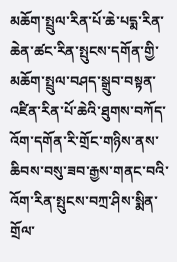མཆོག་སྤྲུལ་རིན་པོ་ཆེ་པདྨ་རིན་ཆེན་ཚང་རིན་སྤུངས་དགོན་གྱི་མཆོག་སྤྲུལ་བཤད་སྒྲུབ་བསྟན་འཛིན་རིན་པོ་ཆེའི་ཐུགས་བཀོད་འོག་དགོན་རི་གྲོང་གཉིས་ནས་ཆིབས་བསུ་ཟབ་རྒྱས་གནང་བའི་འོག་རིན་སྤུངས་བཀྲ་ཤིས་སྨིན་གྲོལ་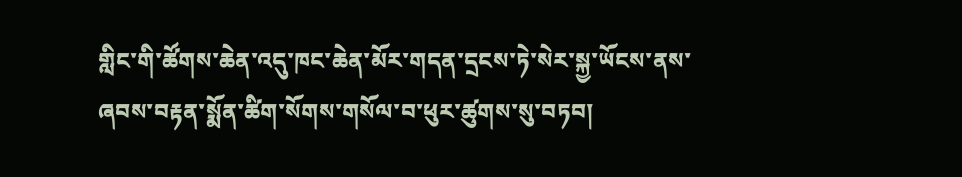གླིང་གི་ཚོགས་ཆེན་འདུ་ཁང་ཆེན་མོར་གདན་དྲངས་ཏེ་སེར་སྐྱ་ཡོངས་ནས་ཞབས་བརྟན་སྨོན་ཚིག་སོགས་གསོལ་བ་ཕུར་ཚུགས་སུ་བཏབ།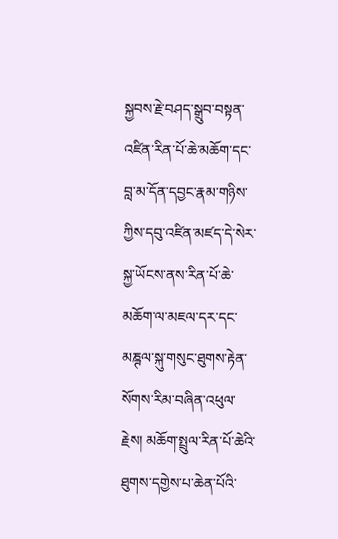སྐྱབས་རྗེ་བཤད་སྒྲུབ་བསྟན་འཛིན་རིན་པོ་ཆེ་མཆོག་དང་བླ་མ་དོན་དབྱང་རྣམ་གཉིས་ཀྱིས་དབུ་འཛིན་མཛད་དེ་སེར་སྐྱ་ཡོངས་ནས་རིན་པོ་ཆེ་མཆོག་ལ་མཇལ་དར་དང་མཎྚལ་སྐུ་གསུང་ཐུགས་རྟེན་སོགས་རིམ་བཞིན་འཕུལ་རྗེས། མཆོག་སྤྲུལ་རིན་པོ་ཆེའི་ཐུགས་དགྱེས་པ་ཆེན་པོའི་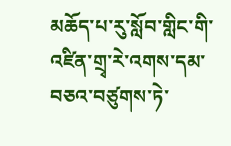མཆོད་པ་རུ་སློབ་གླིང་གི་འཛིན་གྲྭ་རེ་འགས་དམ་བཅའ་བཙུགས་ཏེ་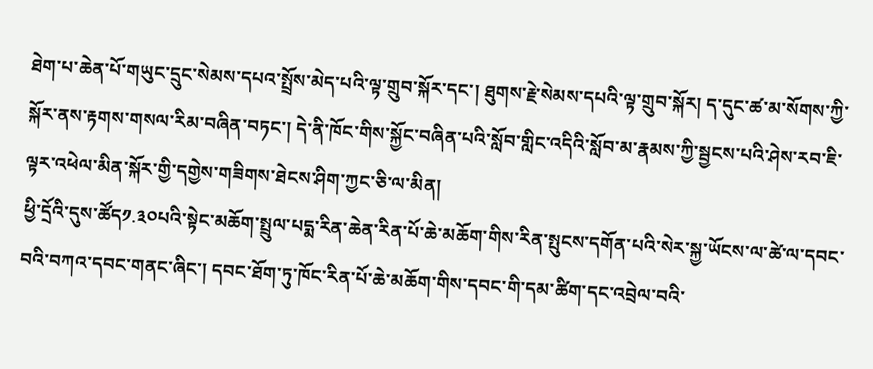ཐེག་པ་ཆེན་པོ་གཡུང་དྲུང་སེམས་དཔའ་སྤྲོས་མེད་པའི་ལྟ་གྲུབ་སྐོར་དང་། ཐུགས་རྗེ་སེམས་དཔའི་ལྟ་གྲུབ་སྐོར། ད་དུང་ཚ་མ་སོགས་ཀྱི་སྐོར་ནས་རྟགས་གསལ་རིམ་བཞིན་བཏང་། དེ་ནི་ཁོང་གིས་སྐྱོང་བཞིན་པའི་སློབ་གླིང་འདིའི་སློབ་མ་རྣམས་ཀྱི་སྦྱངས་པའི་ཤེས་རབ་ཇི་ལྟར་འཕེལ་མིན་སྐོར་གྱི་དགྱེས་གཟིགས་ཐེངས་ཤིག་ཀྱང་ཅི་ལ་མིན།
ཕྱི་དྲོའི་དུས་ཚོད༡.༣༠པའི་སྟེང་མཆོག་སྤྲུལ་པདྨ་རིན་ཆེན་རིན་པོ་ཆེ་མཆོག་གིས་རིན་སྤུངས་དགོན་པའི་སེར་སྐྱ་ཡོངས་ལ་ཚེ་ལ་དབང་བའི་བཀའ་དབང་གནང་ཞིང་། དབང་ཐོག་ཏུ་ཁོང་རིན་པོ་ཆེ་མཆོག་གིས་དབང་གི་དམ་ཚིག་དང་འབྲེལ་བའི་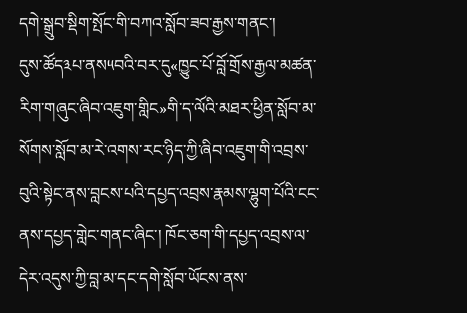དགེ་སྒྲུབ་སྡིག་སྤོང་གི་བཀའ་སློབ་ཟབ་རྒྱས་གནང་།
དུས་ཚོད༣པ་ནས༥བའི་བར་དུ«ཁྱུང་པོ་བློ་གྲོས་རྒྱལ་མཚན་རིག་གཞུང་ཞིབ་འཇུག་གླིང»གི་ད་ལོའི་མཐར་ཕྱིན་སློབ་མ་སོགས་སློབ་མ་རེ་འགས་རང་ཉིད་ཀྱི་ཞིབ་འཇུག་གི་འབྲས་བུའི་སྟེང་ནས་བླངས་པའི་དཔྱད་འབྲས་རྣམས་ལྷུག་པོའི་ངང་ནས་དཔྱད་གླེང་གནང་ཞིང་། ཁོང་ཅག་གི་དཔྱད་འབྲས་ལ་དེར་འདུས་ཀྱི་བླ་མ་དང་དགེ་སློབ་ཡོངས་ནས་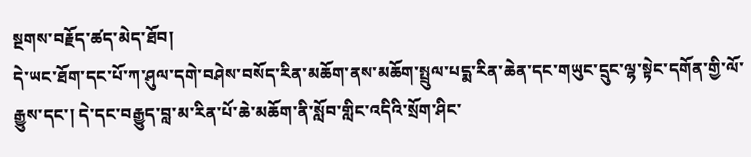སྔགས་བརྗོད་ཚད་མེད་ཐོབ།
དེ་ཡང་ཐོག་དང་པོ་ཀ་ཤུལ་དགེ་བཤེས་བསོད་རིན་མཆོག་ནས་མཆོག་སྤྲུལ་པདྨ་རིན་ཆེན་དང་གཡུང་དྲུང་ལྷ་སྟེང་དགོན་གྱི་ལོ་རྒྱུས་དང་། དེ་དང་བརྒྱུད་བླ་མ་རིན་པོ་ཆེ་མཆོག་ནི་སློབ་གླིང་འདིའི་སྲོག་ཤིང་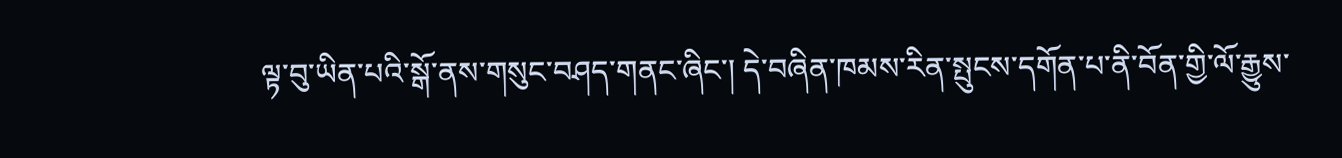ལྟ་བུ་ཡིན་པའི་སྒོ་ནས་གསུང་བཤད་གནང་ཞིང་། དེ་བཞིན་ཁམས་རིན་སྤུངས་དགོན་པ་ནི་བོན་གྱི་ལོ་རྒྱུས་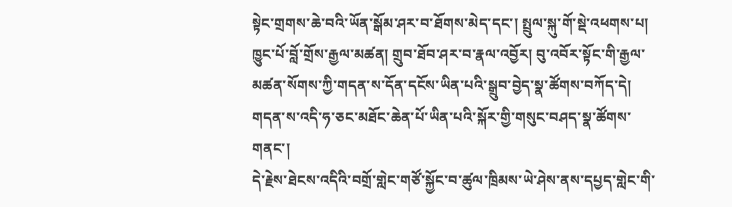སྟེང་གྲགས་ཆེ་བའི་ཡོན་སྒོམ་ཤར་བ་ཐོགས་མེད་དང་། སྤྲུལ་སྐུ་གོ་སྡེ་འཕགས་པ། ཁྱུང་པོ་བློ་གྲོས་རྒྱལ་མཚན། གྲུབ་ཐོབ་ཤར་བ་རྣལ་འབྱོར། བུ་འབོར་སྟོང་གི་རྒྱལ་མཚན་སོགས་ཀྱི་གདན་ས་དོན་དངོས་ཡིན་པའི་སྒྲུབ་བྱེད་སྣ་ཚོགས་བཀོད་དེ། གདན་ས་འདི་ཧ་ཅང་མཐོང་ཆེན་པོ་ཡིན་པའི་སྐོར་གྱི་གསུང་བཤད་སྣ་ཚོགས་གནང་།
དེ་རྗེས་ཐེངས་འདིའི་བགྲོ་གླེང་གཙོ་སྐྱོང་བ་ཚུལ་ཁྲིམས་ཡེ་ཤེས་ནས་དཔྱད་གླེང་གི་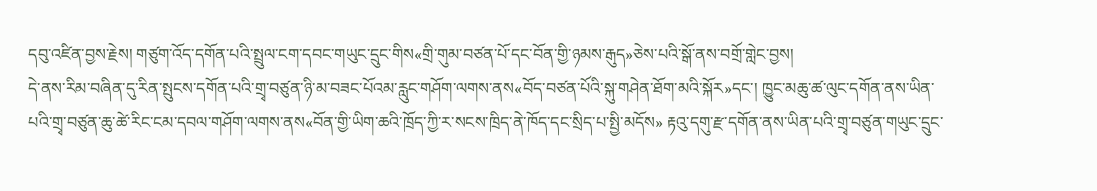དབུ་འཛིན་བྱས་རྗེས། གཙུག་འོད་དགོན་པའི་སྤྲུལ་ངག་དབང་གཡུང་དྲུང་གིས«གྲི་གུམ་བཙན་པོ་དང་བོན་གྱི་ཉམས་རྒུད»ཅེས་པའི་སྒོ་ནས་བགྲོ་གླེང་བྱས།
དེ་ནས་རིམ་བཞིན་དུ་རིན་སྤུངས་དགོན་པའི་གྲྭ་བཙུན་ཉི་མ་བཟང་པོའམ་རླུང་གཤོག་ལགས་ནས«བོད་བཙན་པོའི་སྐུ་གཤེན་ཐོག་མའི་སྐོར»དང་། ཁྱུང་མཆུ་ཚ་ལུང་དགོན་ནས་ཡིན་པའི་གྲྭ་བཙུན་ཆུ་ཚེ་རིང་ངམ་དབལ་གཤོག་ལགས་ནས«བོན་གྱི་ཡིག་ཆའི་ཁྲོད་ཀྱི་ར་སངས་ཁྲིད་ནེ་ཁོད་དང་སྲིད་པ་སྤྱི་མདོས» རྟའུ་དགུ་རྫ་དགོན་ནས་ཡིན་པའི་གྲྭ་བཙུན་གཡུང་དྲུང་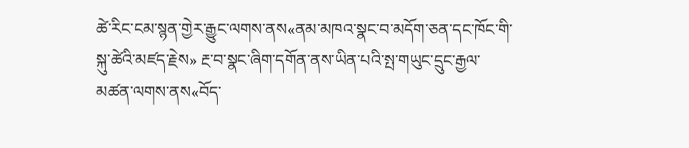ཚེ་རིང་ངམ་སྙན་གྱེར་རྒྱུང་ལགས་ནས«ནམ་མཁའ་སྣང་བ་མདོག་ཅན་དང་ཁོང་གི་སྐུ་ཚེའི་མཛད་རྗེས» རྔ་བ་སྣང་ཞིག་དགོན་ནས་ཡིན་པའི་སྤ་གཡུང་དྲུང་རྒྱལ་མཚན་ལགས་ནས«བོད་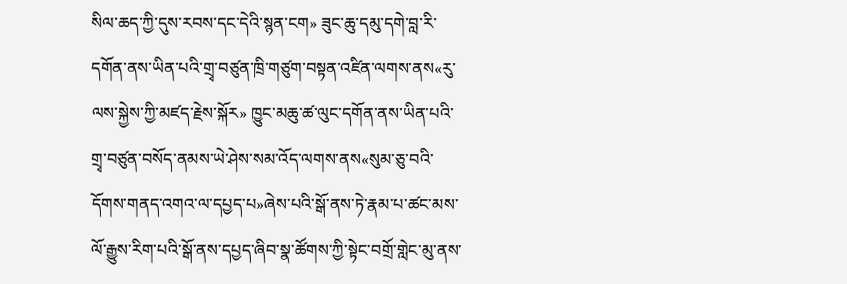སིལ་ཆད་ཀྱི་དུས་རབས་དང་དེའི་སྙན་ངག» ཟུང་ཆུ་དམུ་དགེ་བླ་རི་དགོན་ནས་ཡིན་པའི་གྲྭ་བཙུན་ཁྲི་གཙུག་བསྟན་འཛིན་ལགས་ནས«རུ་ལས་སྐྱེས་ཀྱི་མཛད་རྗེས་སྐོར» ཁྱུང་མཆུ་ཚ་ལུང་དགོན་ནས་ཡིན་པའི་གྲྭ་བཙུན་བསོད་ནམས་ཡེ་ཤེས་སམ་འོད་ལགས་ནས«སུམ་ཅུ་བའི་དོགས་གནད་འགའ་ལ་དཔྱད་པ»ཞེས་པའི་སྒོ་ནས་ཏེ་རྣམ་པ་ཚང་མས་ལོ་རྒྱུས་རིག་པའི་སྒོ་ནས་དཔྱད་ཞིབ་སྣ་ཚོགས་ཀྱི་སྟེང་བགྲོ་གླེང་མུ་ནས་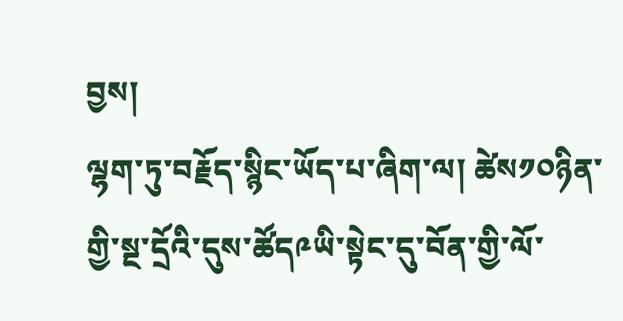བྱས།
ལྷག་ཏུ་བརྗོད་སྙིང་ཡོད་པ་ཞིག་ལ། ཚེས༡༠ཉིན་གྱི་སྔ་དྲོའི་དུས་ཚོད༩ཡི་སྟེང་དུ་བོན་གྱི་ལོ་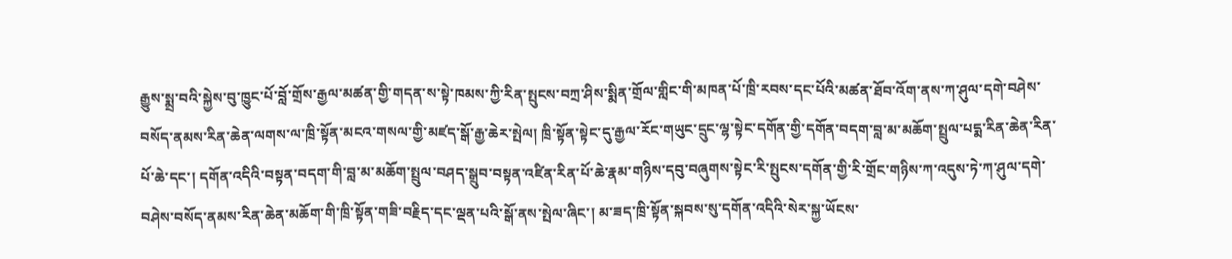རྒྱུས་སྨྲ་བའི་སྐྱེས་བུ་ཁྱུང་པོ་བློ་གྲོས་རྒྱལ་མཚན་གྱི་གདན་ས་སྟེ་ཁམས་ཀྱི་རིན་སྤུངས་བཀྲ་ཤིས་སྨིན་གྲོལ་གླིང་གི་མཁན་པོ་ཁྲི་རབས་དང་པོའི་མཚན་ཐོབ་འོག་ནས་ཀ་ཤུལ་དགེ་བཤེས་བསོད་ནམས་རིན་ཆེན་ལགས་ལ་ཁྲི་སྟོན་མངའ་གསལ་གྱི་མཛད་སྒོ་རྒྱ་ཆེར་སྤེལ། ཁྲི་སྟོན་སྟེང་དུ་རྒྱལ་རོང་གཡུང་དྲུང་ལྷ་སྟེང་དགོན་གྱི་དགོན་བདག་བླ་མ་མཆོག་སྤྲུལ་པདྨ་རིན་ཆེན་རིན་པོ་ཆེ་དང་། དགོན་འདིའི་བསྟན་བདག་གི་བླ་མ་མཆོག་སྤྲུལ་བཤད་སྒྲུབ་བསྟན་འཛིན་རིན་པོ་ཆེ་རྣམ་གཉིས་དབུ་བཞུགས་སྟེང་རི་སྤུངས་དགོན་གྱི་རི་གྲོང་གཉིས་ཀ་འདུས་ཏེ་ཀ་ཤུལ་དགེ་བཤེས་བསོད་ནམས་རིན་ཆེན་མཆོག་གི་ཁྲི་སྟོན་གཟི་བརྗིད་དང་ལྡན་པའི་སྒོ་ནས་སྤེལ་ཞིང་། མ་ཟད་ཁྲི་སྟོན་སྐབས་སུ་དགོན་འདིའི་སེར་སྐྱ་ཡོངས་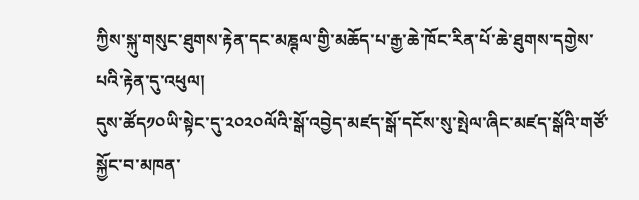ཀྱིས་སྐུ་གསུང་ཐུགས་རྟེན་དང་མཎྚལ་གྱི་མཆོད་པ་རྒྱ་ཆེ་ཁོང་རིན་པོ་ཆེ་ཐུགས་དགྱེས་པའི་རྟེན་དུ་འཕུལ།
དུས་ཚོད༡༠ཡི་སྟེང་དུ་༢༠༢༠ལོའི་སྒོ་འབྱེད་མཛད་སྒོ་དངོས་སུ་སྤེལ་ཞིང་མཛད་སྒོའི་གཙོ་སྐྱོང་བ་མཁན་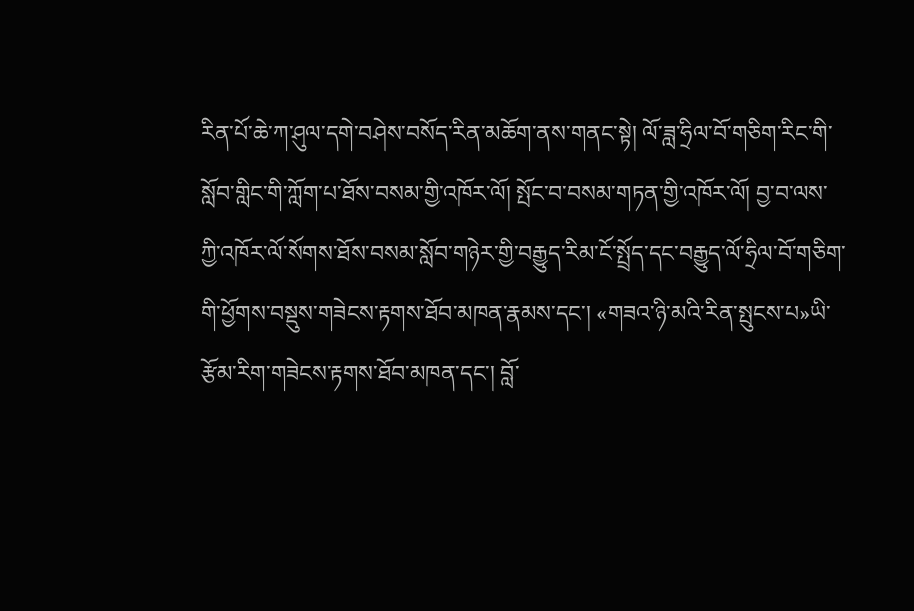རིན་པོ་ཆེ་ཀ་ཤུལ་དགེ་བཤེས་བསོད་རིན་མཆོག་ནས་གནང་སྟེ། ལོ་ཟླ་ཧྲིལ་བོ་གཅིག་རིང་གི་སློབ་གླིང་གི་ཀློག་པ་ཐོས་བསམ་གྱི་འཁོར་ལོ། སྤོང་བ་བསམ་གཏན་གྱི་འཁོར་ལོ། བྱ་བ་ལས་ཀྱི་འཁོར་ལོ་སོགས་ཐོས་བསམ་སློབ་གཉེར་གྱི་བརྒྱུད་རིམ་ངོ་སྤྲོད་དང་བརྒྱུད་ལོ་ཧྲིལ་བོ་གཅིག་གི་ཕྱོགས་བསྡུས་གཟེངས་རྟགས་ཐོབ་མཁན་རྣམས་དང་། «གཟའ་ཉི་མའི་རིན་སྤུངས་པ»ཡི་རྩོམ་རིག་གཟེངས་རྟགས་ཐོབ་མཁན་དང་། བློ་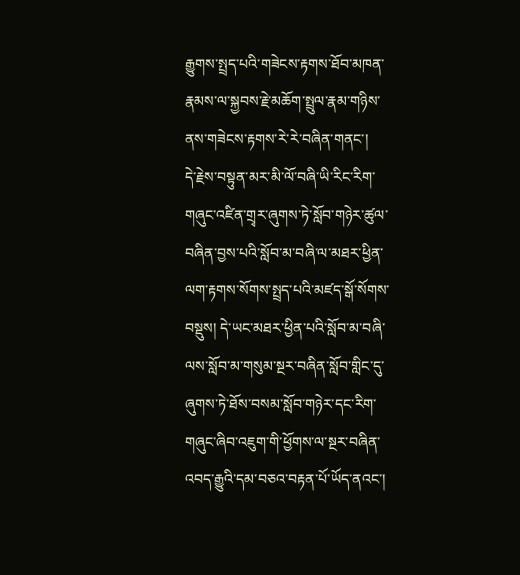རྒྱུགས་སྤྲད་པའི་གཟེངས་རྟགས་ཐོབ་མཁན་རྣམས་ལ་སྐྱབས་རྗེ་མཆོག་སྤྲུལ་རྣམ་གཉིས་ནས་གཟེངས་རྟགས་རེ་རེ་བཞིན་གནང་།
དེ་རྗེས་བསྟུན་མར་མི་ལོ་བཞི་ཡི་རིང་རིག་གཞུང་འཛིན་གྲྭར་ཞུགས་ཏེ་སློབ་གཉེར་ཚུལ་བཞིན་བྱས་པའི་སློབ་མ་བཞི་ལ་མཐར་ཕྱིན་ལག་རྟགས་སོགས་སྤྲད་པའི་མཛད་སྒོ་སོགས་བསྡུས། དེ་ཡང་མཐར་ཕྱིན་པའི་སློབ་མ་བཞི་ལས་སློབ་མ་གསུམ་སྔར་བཞིན་སློབ་གླིང་དུ་ཞུགས་ཏེ་ཐོས་བསམ་སློབ་གཉེར་དང་རིག་གཞུང་ཞིབ་འཇུག་གི་ཕྱོགས་ལ་སྔར་བཞིན་འབད་རྒྱུའི་དམ་བཅའ་བརྟན་པོ་ཡོད་ནའང་།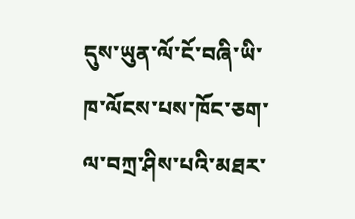དུས་ཡུན་ལོ་ངོ་བཞི་ཡི་ཁ་ལོངས་པས་ཁོང་ཅག་ལ་བཀྲ་ཤིས་པའི་མཐར་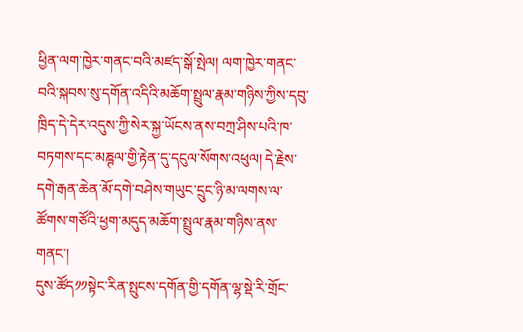ཕྱིན་ལག་ཁྱེར་གནང་བའི་མཛད་སྒོ་སྤེལ། ལག་ཁྱེར་གནང་བའི་སྐབས་སུ་དགོན་འདིའི་མཆོག་སྤྲུལ་རྣམ་གཉིས་ཀྱིས་དབུ་ཁྲིད་དེ་དེར་འདུས་ཀྱི་སེར་སྐྱ་ཡོངས་ནས་བཀྲ་ཤིས་པའི་ཁ་བཏགས་དང་མཎྚལ་གྱི་རྟེན་དུ་དངུལ་སོགས་འཕུལ། དེ་རྗེས་དགེ་རྒན་ཆེན་མོ་དགེ་བཤེས་གཡུང་དྲུང་ཉི་མ་ལགས་ལ་ཚོགས་གཙོའི་ཕྱག་མདུད་མཆོག་སྤྲུལ་རྣམ་གཉིས་ནས་གནང་།
དུས་ཚོད༡༡སྟེང་རིན་སྤུངས་དགོན་གྱི་དགོན་ལྷ་སྡེ་རི་གྲོང་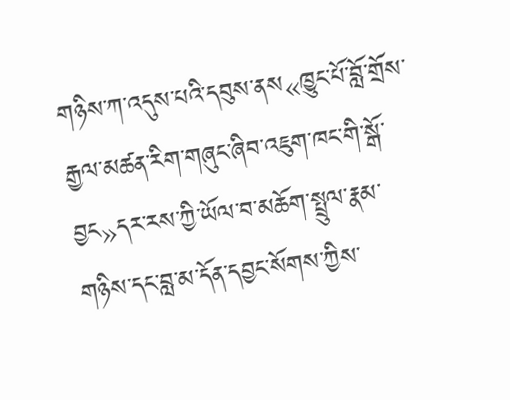གཉིས་ཀ་འདུས་པའི་དབུས་ནས«ཁྱུང་པོ་བློ་གྲོས་རྒྱལ་མཚན་རིག་གཞུང་ཞིབ་འཇུག་ཁང་གི་སྒོ་བྱང»དར་རས་ཀྱི་ཡོལ་བ་མཆོག་སྤྲུལ་རྣམ་གཉིས་དང་བླ་མ་དོན་དབྱང་སོགས་ཀྱིས་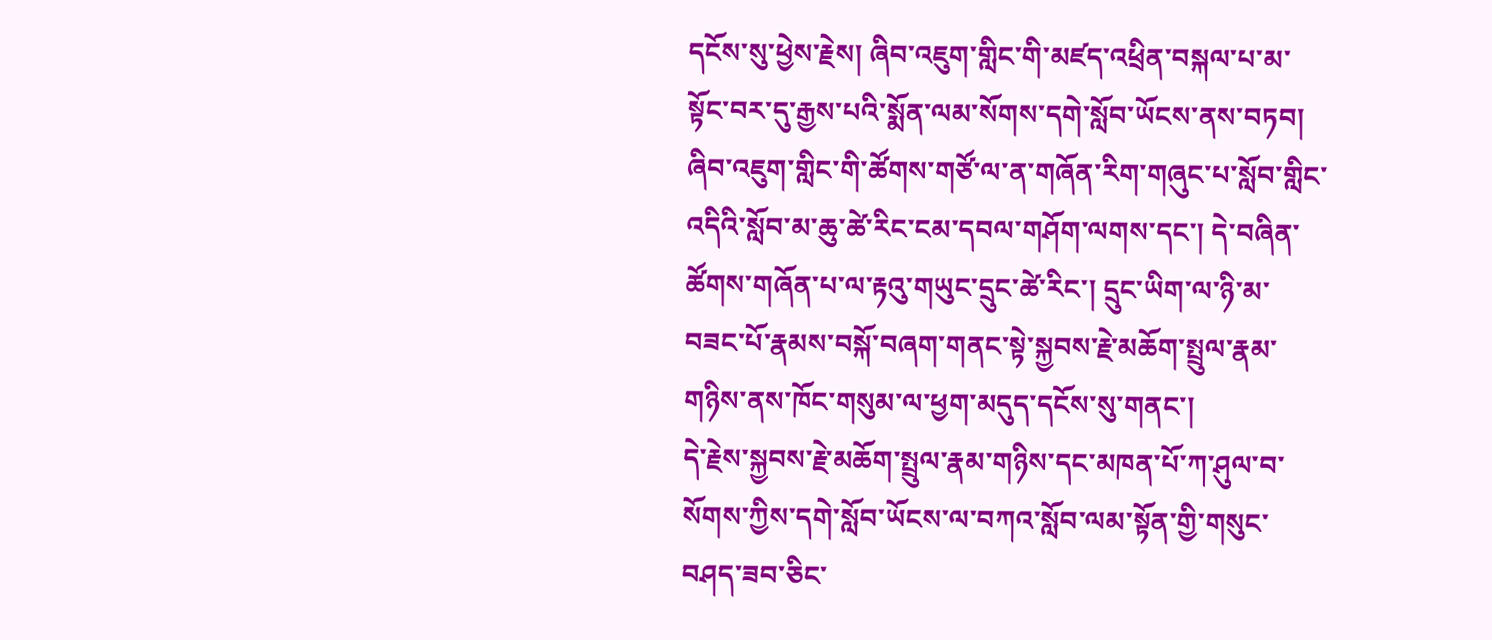དངོས་སུ་ཕྱེས་རྗེས། ཞིབ་འཇུག་གླིང་གི་མཛད་འཕྲིན་བསྐལ་པ་མ་སྟོང་བར་དུ་རྒྱས་པའི་སྨོན་ལམ་སོགས་དགེ་སློབ་ཡོངས་ནས་བཏབ། ཞིབ་འཇུག་གླིང་གི་ཚོགས་གཙོ་ལ་ན་གཞོན་རིག་གཞུང་པ་སློབ་གླིང་འདིའི་སློབ་མ་ཆུ་ཚེ་རིང་ངམ་དབལ་གཤོག་ལགས་དང་། དེ་བཞིན་ཚོགས་གཞོན་པ་ལ་རྟའུ་གཡུང་དྲུང་ཚེ་རིང་། དྲུང་ཡིག་ལ་ཉི་མ་བཟང་པོ་རྣམས་བསྐོ་བཞག་གནང་སྟེ་སྐྱབས་རྗེ་མཆོག་སྤྲུལ་རྣམ་གཉིས་ནས་ཁོང་གསུམ་ལ་ཕྱག་མདུད་དངོས་སུ་གནང་།
དེ་རྗེས་སྐྱབས་རྗེ་མཆོག་སྤྲུལ་རྣམ་གཉིས་དང་མཁན་པོ་ཀ་ཤུལ་བ་སོགས་ཀྱིས་དགེ་སློབ་ཡོངས་ལ་བཀའ་སློབ་ལམ་སྟོན་གྱི་གསུང་བཤད་ཟབ་ཅིང་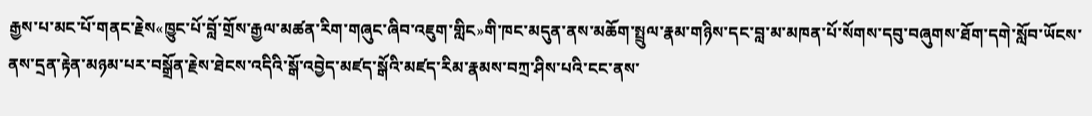རྒྱས་པ་མང་པོ་གནང་རྗེས«ཁྱུང་པོ་བློ་གྲོས་རྒྱལ་མཚན་རིག་གཞུང་ཞིབ་འཇུག་གླིང»གི་ཁང་མདུན་ནས་མཆོག་སྤྲུལ་རྣམ་གཉིས་དང་བླ་མ་མཁན་པོ་སོགས་དབུ་བཞུགས་ཐོག་དགེ་སློབ་ཡོངས་ནས་དྲན་རྟེན་མཉམ་པར་བསྒྲོན་རྗེས་ཐེངས་འདིའི་སྒོ་འབྱེད་མཛད་སྒོའི་མཛད་རིམ་རྣམས་བཀྲ་ཤིས་པའི་ངང་ནས་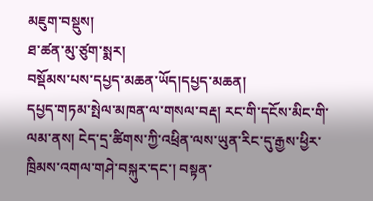མཇུག་བསྡུས།
ཐ་ཚན་མུ་ཙུག་སྨར།
བསྡོམས་པས་དཔྱད་མཆན་ཡོད།དཔྱད་མཆན།
དཔྱད་གཏམ་སྤེལ་མཁན་ལ་གསལ་བརྡ། རང་གི་དངོས་མིང་གི་ལམ་ནས། ངེད་དྲ་ཚིགས་ཀྱི་འཕྲིན་ལས་ཡུན་རིང་དུ་རྒྱས་ཕྱིར་ཁྲིམས་འགལ་གཤེ་བསྐུར་དང་། བསྟན་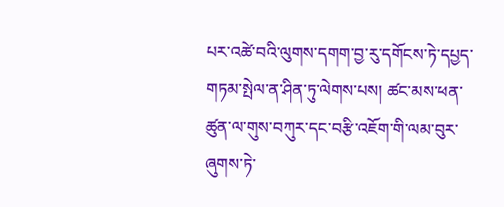པར་འཚེ་བའི་ལུགས་དགག་བྱ་རུ་དགོངས་ཏེ་དཔྱད་གཏམ་སྤེལ་ན་ཤིན་ཏུ་ལེགས་པས། ཚང་མས་ཕན་ཚུན་ལ་གུས་བཀུར་དང་བརྩི་འཇོག་གི་ལམ་བུར་ཞུགས་ཏེ་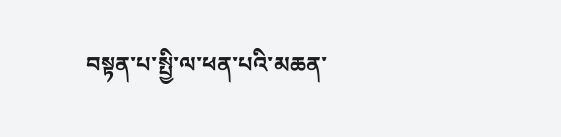བསྟན་པ་སྤྱི་ལ་ཕན་པའི་མཆན་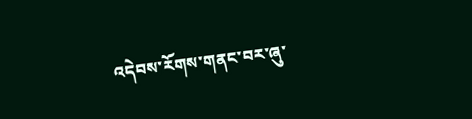འདེབས་རོགས་གནང་བར་ཞུ་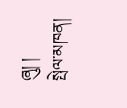ཞུ། །
སྤེལ་མཁན།